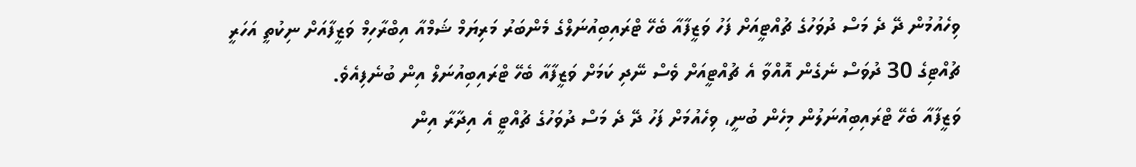ވިހެއުމުން ދޭ ދެ މަސް ދުވަހުގެ ޗުއްޓީއަށް ފަހު ވަޒީފާއާ ބެހޭ ޓްރައިބިއުނަލްގެ މެންބަރު މަރިޔަމް ޝަމްއާ އިބްރާހިމް ވަޒީފާއަށް ނިކުތީ އަހަރީ ޗުއްޓިގެ 30 ދުވަސް ނެގެން އޮއްވާ އެ ޗުއްޓީއަށް ވެސް ނޭދި ކަމަށް ވަޒީފާއާ ބެހޭ ޓްރައިބިއުނަލް އިން ބުނެފިއެވެ.
ވަޒީފާއާ ބެހޭ ޓްރައިބިއުނަލުން މިހެން ބުނީ، ވިހެއުމަށް ފަހު ދޭ ދެ މަސް ދުވަހުގެ ޗުއްޓީ އެ އިދާރާ އިން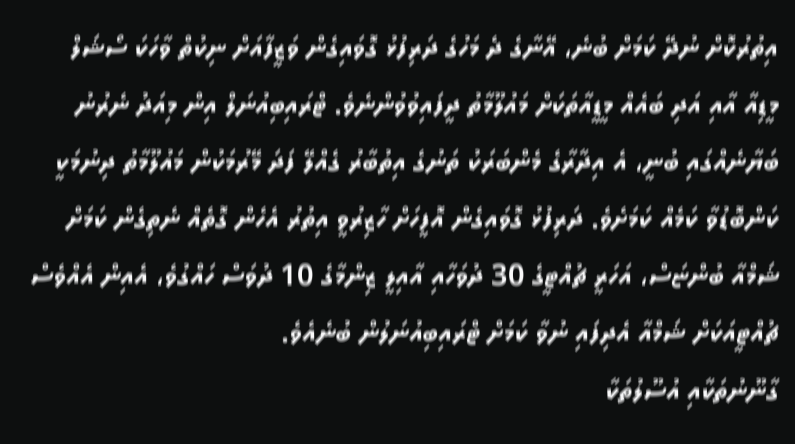އިތުރުކޮށް ނުދޭ ކަމަށް ބުނެ، އޭނާގެ ދެ މަހުގެ ދަރިފުޅު ގޮވައިގެން ވަޒީފާއަށް ނިކުތް ވާހަކަ ސޯޝަލް މީޑިއާ އާއި އަދި ބައެއް މީޑީއާތަކަށް މައުލޫމާތު ދީފައިވުވުންނެވެ. ޓްރައިބިއުނަލް އިން މިއަދު ނެރުނު ބަޔާނެއްގައި ބުނީ، އެ އިދާރާގެ މެންބަރަކު ތަނުގެ އިތުބާރު ގެއްލޭ ފަދަ މޭރުމަކުން މައުލޫމާތު ދިނުމަކީ ކަންބޮޑުވާ ކަމެއް ކަމަށެވެ. ދަރިފުޅު ގޮވައިގެން އޮފީހަށް ހާޒިރުވީ އިތުރު އެހެން ގޮތެއް ނެތިގެން ކަމަށް ޝަމްއާ ބުންޏަސް، އަހަރީ ޗުއްޓީގެ 30 ދުވަހާއި އާއިލީ ޒިންމާގެ 10 ދުވަސް ހައްގުވެ، އެއިން އެއްވެސް ޗުއްޓީއަކަށް ޝަމްއާ އެދިފައި ނުވާ ކަމަށް ޓްރައިބިއުނަލުން ބުނެއެވެ.
ގާނޫނުތަކާއި އުސޫލުތަކާ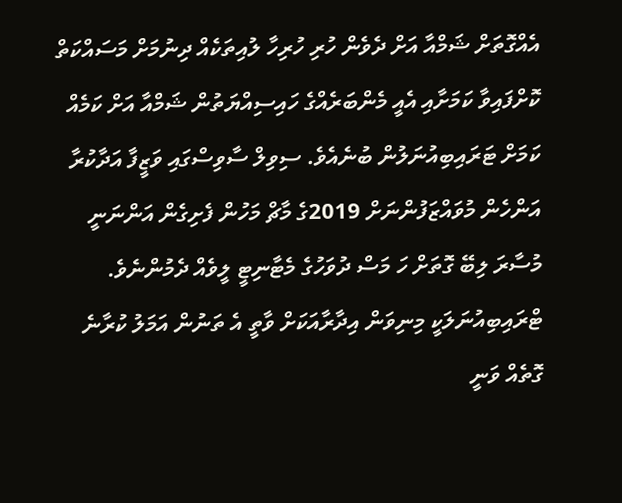އެއްގޮތަށް ޝަމްއާ އަށް ދެވެން ހުރި ހުރިހާ ލުއިތަކެއް ދިނުމަށް މަސައްކަތް ކޮށްފައިވާ ކަމަށާއި އެއީ މެންބަރެއްގެ ހައިސިއްޔަތުން ޝަމްއާ އަށް ކަމެއް ކަމަށް ޓަރައިބިއުނަލުން ބުނެއެވެ. ސިވިލް ސާވިސްގައި ވަޒީފާ އަދާކުރާ އަންހެން މުވައްޒަފުންނަށް 2019ގެ މާޗް މަހުން ފެށިގެން އަންނަނީ މުސާރަ ލިބޭ ގޮތަށް ހަ މަސް ދުވަހުގެ މެޓާނިޓީ ލީވެއް ދެމުންނެވެ. ޓްރައިބިއުނަލަކީ މިނިވަން އިދާރާއަކަށް ވާތީ އެ ތަނުން އަމަލު ކުރާނެ ގޮތެއް ވަނީ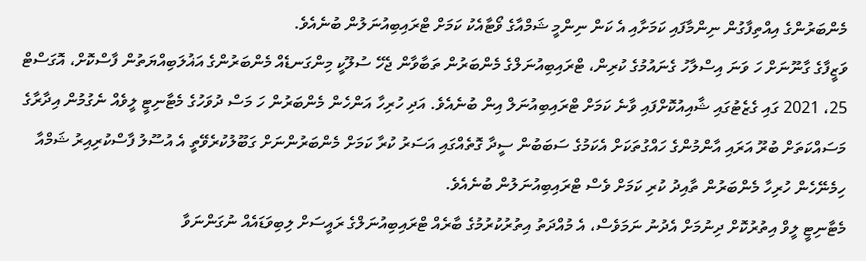މެންބަރުންގެ އިއްތިފާގުން ނިންމާފައި ކަމަށާއި އެ ކަން ނިންމީ ޝަމްއާގެ ވޯޓާއެކު ކަމަށް ޓްރައިބިއުނަލުން ބުނެއެވެ.
ވަޒީފާގެ ގާނޫނަށް ހަ ވަނަ އިސްލާހު ގެނައުމުގެ ކުރިން، ޓްރައިބިއުނަލްގެ މެންބަރުން ތަބާވާން ޖެހޭ ސުލޫކީ މިންގަނޑެއް މެންބަރުންގެ އަޣުލަބިއްޔަތުން ފާސްކޮށް، އޮގަސްޓް 25، 2021 ގައި ގެޒެޓުގައި ޝާއިއުކޮށްފައި ވާނެ ކަމަށް ޓްރައިބިއުނަލް އިން ބުނެއެވެ. އަދި ހުރިހާ އަންހެން މެންބަރުން ހަ މަސް ދުވަހުގެ މެޓާނިޓީ ލީވެއް ނެގުމުން އިދާރާގެ މަސައްކަތަށް ބުރޫ އަރައި އާންމުންގެ ހައްގުތަކަށް އެކަމުގެ ސަބަބުން ސީދާ ގޮތެއްގައި އަސަރު ކުރާ ކަމަށް މެންބަރުންނަށް ގަބޫލުކުރެވޭތީ އެ އުސޫލު ފާސްކުރިއިރު ޝަމްއާ ހިމެނޭހެން ހުރިހާ މެންބަރުން ތާއިދު ކުރި ކަމަށް ވެސް ޓްރައިބިއުނަލުން ބުނެއެވެ.
މެޓާނިޓީ ލީވް އިތުރުކޮށް ދިނުމަށް އެދުނު ނަމަވެސް، އެ މުއްދަތު އިތުރުކުރުމުގެ ބާރެއް ޓްރައިބިއުނަލްގެ ރައީސަށް ލިބިވަޑައެއް ނުގަންނަވާ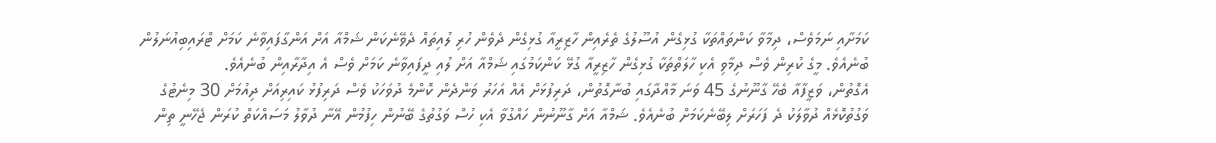ކަމަށާއި ނަމަވެސް، ދިމާވާ ކަންތައްތަކާ ގުޅިގެން އުސޫލުގެ ތެރެއިން ހާޒިރީއާ ގުޅިގެން ދެވެން ހުރި ލުއިތައް ދެވޭނެކަން ޝަމްއާ އަށް އަންގާފައިވާނެ ކަމަށް ޓްރައިބިއުނަލުން ބުނެއެވެ. މީގެ ކުރިން ވެސް ދިމާވި އެކި ހާލަތްތަކާ ގުޅިގެން ހާޒިރީއާ ގުޅޭ ކަންކަމުގައި ޝަމްއާ އަށް ލުއި ދީފައިވާނެ ކަމަށް ވެސް އެ އިދާރާއިން ބުނެއެވެ.
އެގޮތުން، ވަޒީފާއާ ބެހޭ ގާނޫނުގެ 45 ވަނަ މާއްދާގައި ބުނާގޮތުން، ދަރިފުޅަށް އެއް އަހަރު ވަންދެން ކޮންމެ ދުވަހަކު ވެސް ދަރިފުޅު ކައިރިއަށް ދިއުމަށް 30 މިނެޓުގެ ވަގުތުކޮޅެއް ދުވާލަކު ދެ ފަހަރަށް ލިބޭނެކަމަށް ބުނެއެވެ. ޝަމްއާ އަށް ގާނޫނުން ހައްގުވާ އެކި ހުސް ވަގުތުގެ ބޭނުން ހިފުމުން އޭނާ ދުވާލު މަސައްކަތް ކުރަން ޖެހޭނީ ތިން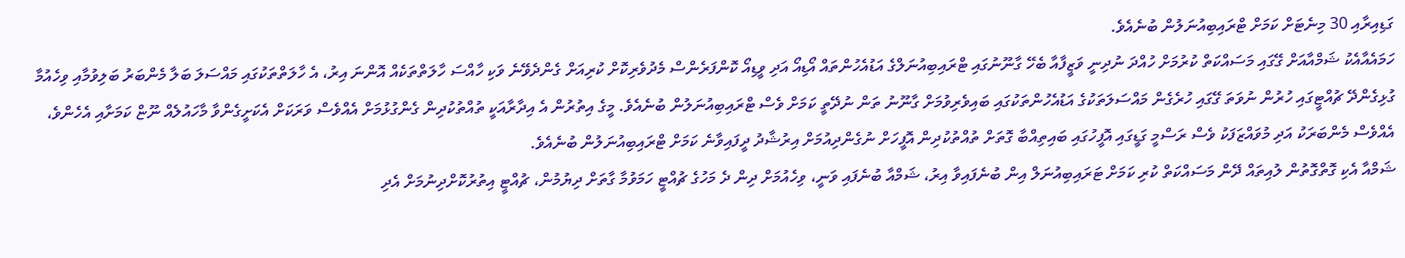ގަޑިއިރާއި 30 މިނެޓަށް ކަމަށް ޓްރައިބިއުނަލުން ބުނެއެވެ.
ހަމައެއާއެކު ޝަމްއާއަށް ގޭގައި މަސައްކަތް ކުރުމަށް ހުއްދަ ނުދިނީ ވަޒީފާއާ ބެހޭ ގާނޫނުގައި ޓްރައިބިއުނަލްގެ އަޑުއެހުންތައް އޯޑިއޯ އަދި ވީޑިއޯ ކޮންފަރެންސް މެދުވެރިކޮށް ކުރިއަށް ގެންދެވޭނެ ވަކި ހާއްސަ ހާލަތްތަކެއް އޮންނަ އިރު، އެ ހާލަތްތަކުގައި މައްސަލަ ބަލާ މެންބަރު ބަލިވުމާއި ވިހެއުމާ ގުޅިގެންދޭ ޗުއްޓީގައި ހުރުން ނުވަތަ ގޭގައި ހުރެގެން މައްސަލަތަކުގެ އަޑުއެހުންތަކުގައި ބައިވެރިވުމަށް ގާނޫނު ތަން ނުދޭތީ ކަމަށް ވެސް ޓްރައިބިއުނަލުން ބުނެއެވެ. މީގެ އިތުރުން އެ އިދާރާއަކީ ތުއްތުކުދިން ގެންގުޅުމަށް އެއްވެސް ވަރަކަށް އެކަށީގެންވާ މާހައުލެއް ނޫޏް ކަމަށާއި އެހެންވެ، އެއްވެސް މެންބަރަކު އަދި މުވައްޒަފަކު ވެސް ރަސްމީ ގަޑީގައި އޮފީހުގައި ބައިތިއްބާ ގޮތަށް ތުއްތުކުދިން އޮފީހަށް ނުގެންދިއުމަށް އިރުޝާދު ދީފައިވާނެ ކަމަށް ޓްރައިބިއުނަލުން ބުނެއެވެ.
ޝަމްއާ އެކި ގޮތްގޮތުން ލުއިތައް ދޭން މަސައްކަތް ކުރި ކަމަށް ޓަރައިބިއުނަލް އިން ބުނެފައިވާ އިރު، ޝަމްއާ ބުނެފައި ވަނީ، ވިހެއުމަށް ދިން ދެ މަހުގެ ޗުއްޓީ ހަމަވުމާ ގާތަށް ދިޔުމުން، ޗުއްޓީ އިތުރުކޮށްދިނުމަށް އެދި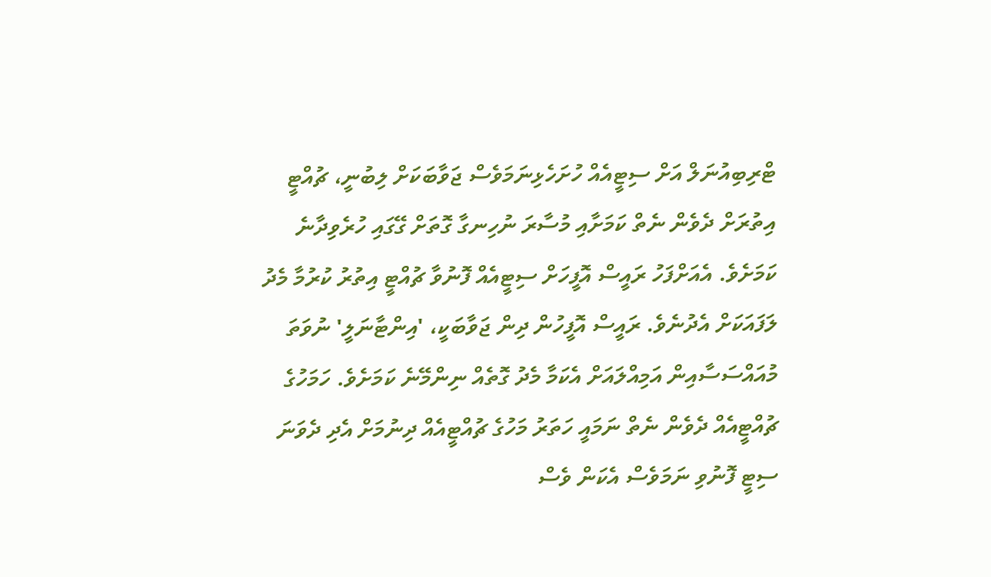ޓްރިބިއުނަލް އަށް ސިޓީއެއް ހުށަހެޅިނަމަވެސް ޖަވާބަކަށް ލިބުނީ، ޗުއްޓީ އިތުރަށް ދެވެން ނެތް ކަމަށާއި މުސާރަ ނުހިނގާ ގޮތަށް ގޭގައި ހުރެވިދާނެ ކަމަށެވެ. އެއަށްފަހު ރައީސް އޮފީހަށް ސިޓީއެއް ފޮނުވާ ޗުއްޓީ އިތުރު ކުރުމާ މެދު ލަފައަކަށް އެދުނެވެ. ރައީސް އޮފީހުން ދިން ޖަވާބަކީ، 'އިންޓާނަލީ' ނުވަތަ މުއައްސަސާއިން އަމިއްލައަށް އެކަމާ މެދު ގޮތެއް ނިންމޭނެ ކަމަށެވެ. ހަމަހުގެ ޗުއްޓީއެއް ދެވެން ނެތް ނަމައީ ހަތަރު މަހުގެ ޗުއްޓީއެއް ދިނުމަށް އެދި ދެވަނަ ސިޓީ ފޮނުވި ނަމަވެސް އެކަން ވެސް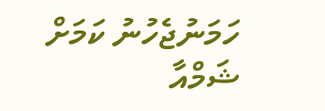ހަމަނުޖެހުނު ކަމަށް ޝަމްއާ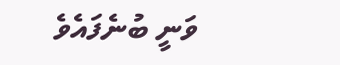ވަނީ ބުނެފައެވެ